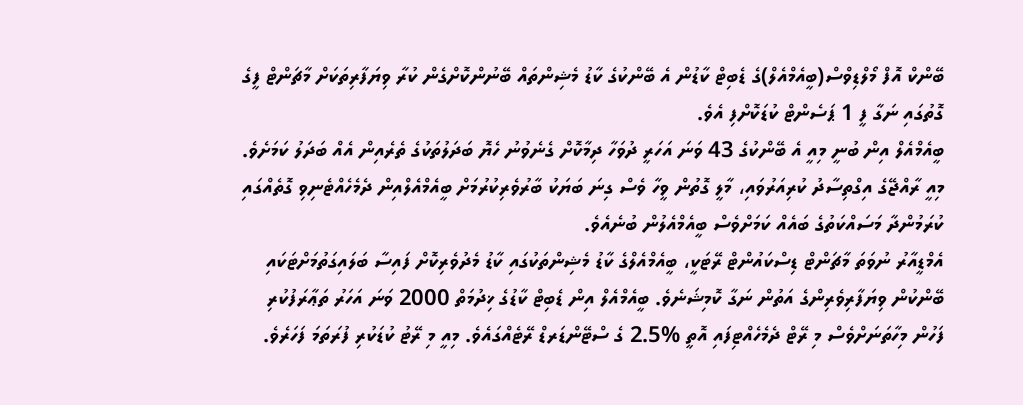ބޭންކް އޮފް މޯލްޑިވްސް(ބީއެމްއެލް)ގެ ޑެބިޓް ކާޑުން އެ ބޭންކުގެ ކާޑު މެޝިންތައް ބޭނުންކޮށްގެން ކުރާ ވިޔަފާރިތަކަށް މާޗަންޓް ފީގެ ގޮތުގައި ނަގާ ފީ 1 ޕަސެންޓް ކުޑަކޮށްފި އެވެ.
ބީއެމްއެލް އިން ބުނީ މިއީ އެ ބޭންކުގެ 43 ވަނަ އަހަރީ ދުވަހާ ދިމާކޮށް ގެނެވުނު ހެޔޮ ބަދަލުތަކުގެ ތެރެއިން އެއް ބަދަލު ކަމަށެވެ.
މިއީ ރާއްޖޭގެ އިގްތިސާދު ކުރިއަރުވައި، މާލީ ގޮތުން ވީހާ ވެސް ގިނަ ބަޔަކު ބާރުވެރިކުރުމަށް ބީއެމްއެލްއިން ދެމެހެއްޓެނިވި ގޮތެއްގައި ކުރަމުންދާ މަސައްކަތުގެ ބައެއް ކަމަށްވެސް ބީއެމްއެލުން ބުނެއެވެ.
އެމްޑީއާރު ނުވަތަ މާޗަންޓް ޑިސްކައުންޓް ރޭޓަކީ، ބީއެމްއެލްގެ ކާޑު މެޝިންތަކުގައި ކާޑު މެދުވެރިކޮށް ފައިސާ ބަލައިގަތުމަށްޓަކައި ބޭންކުން ވިޔަފާރިވެރިންގެ އަތުން ނަގާ ކޮމިޝަނެވެ. ބީއެމްއެލް އިން ޑެބިޓް ކާޑުގެ ޚިދުމަތް 2000 ވަނަ އަހަރު ތަޢާރަފުކުރި ފަހުން މިހާތަނަށްވެސް މި ރޭޓް ދެމެހެއްޓިފައި އޮތީ %2.5 ގެ ސްޓޭންޑަރޑް ރޭޓެއްގައެވެ. މިއީ މި ރޭޓު ކުޑަކުރި ފުރަތަމަ ފަހަރެވެ.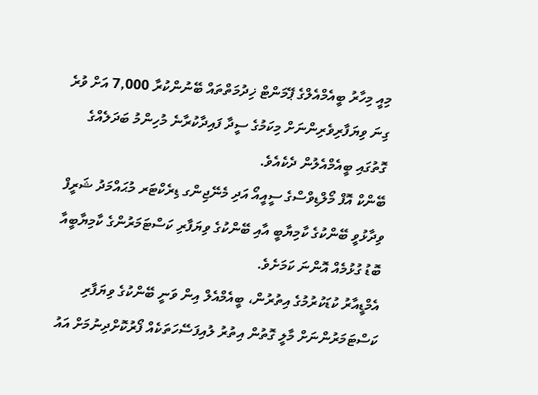މިއީ މިހާރު ބީއެމްއެލްގެ ޕޭމަންޓް ޚިދުމަތްތައް ބޭނުންކުރާ 7,000 އަށް ވުރެ ގިނަ ވިޔަފާރިވެރިންނަށް މިކަމުގެ ސީދާ ފައިދާކުރާނެ މުހިންމު ބަދަލެއްގެ ގޮތުގައި ބީއެމްއެލުން ދެކެއެވެ.
ބޭންކް އޮފް މޯލްޑިވްސްގެ ސީއީއޯ އަދި މެނޭޖިންގ ޑިރެކްޓަރ މުޙައްމަދު ޝަރީފް ވިދާޅުވީ ބޭންކުގެ ކާމިޔާބީ އާއި ބޭންކުގެ ވިޔަފާރި ކަސްޓަމަރުންގެ ކާމިޔާބީއާ ބޮޑު ގުޅުމެއް އޮންނަ ކަމަށެވެ.
އެމްޑީއާރު ކުޑަކުރުމުގެ އިތުރުން، ބީއެމްއެލް އިން ވަނީ ބޭންކުގެ ވިޔަފާރި ކަސްޓަމަރުންނަށް މާލީ ގޮތުން އިތުރު ލުއިފަސޭހަތަކެއް ފޯރުކޮށްދިނުމަށް އައު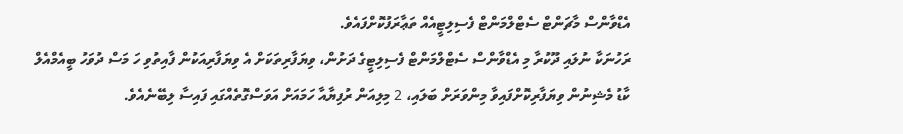އެޑްވާންސް މާޗަންޓް ސެޓްލްމަންޓް ފެސިލިޓީއެއް ތަޢާރަފުކޮށްފައެވެ.
ރަހުނަކާ ނުލައި ދޫކުރާ މި އެޑްވާންސް ސެޓްލްމަންޓް ފެސިލިޓީގެ ދަށުން، ވިޔަފާރިތަކަށް އެ ވިޔަފާރިއަކުން ފާއިތުވި ހަ މަސް ދުވަހު ބީއެމްއެލް ކާޑު މެޝިނުން ވިޔަފާރިކޮށްފައިވާ މިންވަރަށް ބަލައި، 2 މިލިއަން ރުފިޔާއާ ހަމައަށް އަވަސްގޮތެއްގައި ފައިސާ ލިބޭނެއެވެ.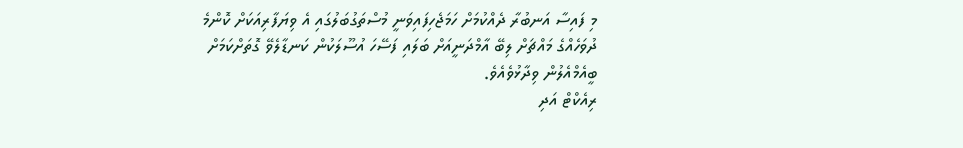މި ފައިސާ އަނބުރާ ދެއްކުމަށް ހަމަޖެހިފައިވަނީ މުސްތަގުބަލުގައި އެ ވިޔަފާރިއަކަށް ކޮންމެ ދުވަހެއްގެ މައްޗަށް ލިބޭ އާމްދަނީއަށް ބަލައި ފަސޭހަ އުސޫލަކުން ކަނޑާލެވޭ ގޮތަށްކަމަށް ބީއެމްއެލުން ވިދާޅުވެއެވެ.
ރިއެކްޓް އަދި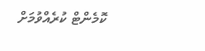ކޮމެންޓް ކުރެއްވުމަށް